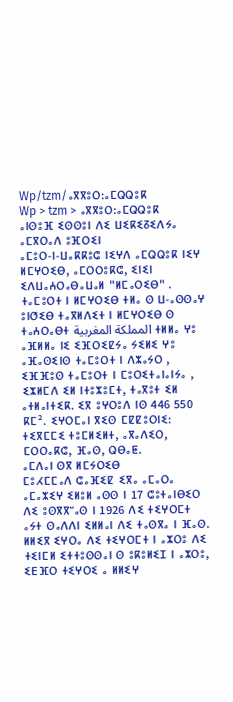Wp/tzm/ⴰⴳⴳⵓⵔ:ⴰⵎⵕⵕⵓⴽ
Wp > tzm > ⴰⴳⴳⵓⵔ:ⴰⵎⵕⵕⵓⴽ
ⴰⵏⵙⵓⴼ ⵉⵙⵙⵓⵏ ⴷⵉ ⵡⵉⴽⵉⵒⵉⴷⵢⴰ
ⴰⵎⴳⵔⴰⴷ ⵓⴼⵔⵉⵏ
ⴰⵎⵓⵔ-ⵏ-ⵡⴰⴽⴽⵓⵛ ⵏⵉⵖⴷ ⴰⵎⵕⵕⵓⴽ ⵏⵉⵖ ⵍⵎⵖⵔⵉⴱ, ⴰⵎⵔⵔⵓⴽⵛ, ⵉⵏⵉⵏ ⵉⴷⵡⴰⵄⵔⴰⴱⴰⵡⴰⵍ "ⵍⵎⴰⵔⵉⴱ" . ⵜⴰⵎⵓⵔⵜ ⵏ ⵍⵎⵖⵔⵉⴱ ⵜⵍⴰ ⵙ ⵡ-ⴰⵙⵙⴰⵖ ⵓⵏⵚⵉⴱ ⵜⴰⴳⵍⴷⵉⵜ ⵏ ⵍⵎⵖⵔⵉⴱ ⵙ ⵜⴰⵄⵔⴰⴱⵜ المملكة المغربية ⵜⵍⵍⴰ ⵖⵓ ⴰⴼⵍⵍⴰ ⵏⵉ ⵉⴼⵔⵉⵇⵢⴰ ⵢⵉⵍⵉ ⵖⵓ ⴰⴼⴰⵙⵉⵏⵙ ⵜⴰⵎⵓⵔⵜ ⵏ ⴷⵣⴰⵢⵔ , ⵉⴼⴼⵓⵙ ⵜⴰⵎⵓⵔⵜ ⵏ ⵎⵓⵔⵉⵜⴰⵏⴰⵏⵢⴰ , ⵉⵣⵍⵎⴷ ⵉⵍ ⵏⵜⵓⵣⵓⵎⵜ, ⵜⴰⴳⵓⵜ ⵉⵍ ⴰⵜⵍⴰⵏⵜⵉⴽ. ⵉⴳ ⵓⵖⵔⵓⴷ ⵏⵙ 446 550 ⴽⵎ². ⵉⵖⵔⵎⴰⵏ ⴳⵉⵙ ⵎⵇⵇⵓⵔⵏⵉ: ⵜⵉⴳⵎⵎⵉ ⵜⵓⵎⵍⵉⵍⵜ, ⴰⴳⴰⴷⵉⵔ, ⵎⵔⵔⴰⴽⵛ, ⴼⴰⵙ, ⵕⴱⴰⵟ.
ⴰⵎⴷⴰⵏ ⵙⴳ ⵍⵎⵢⵔⵉⴱ
ⵎⵓⵃⵎⵎⴰⴷ ⵛⴰⴼⵉⵇ ⵉⴳⴰ ⴰⵎⴰⵔⴰ ⴰⵎⴰⵣⵉⵖ ⵉⵍⵓⵍ ⴰⵙⵙ ⵏ 17 ⵛⵓⵜⴰⵏⴱⵉⵔ ⴷⵉ ⵓⵙⴳⴳⵯⴰⵙ ⵏ 1926 ⴷⵉ ⵜⵉⵖⵔⵎⵜ ⴰⵢⵜ ⵙⴰⴷⴷⵏ ⵉⵍⵍⴰⵏ ⴷⵉ ⵜⴰⵙⴳⴰ ⵏ ⴼⴰⵙ. ⵍⵍⵉⴳ ⵉⵖⵔⴰ ⴷⵉ ⵜⵉⵖⵔⵎⵜ ⵏ ⴰⵣⵔⵓ ⴷⵉ ⵜⵉⵏⵎⵍ ⵉⵜⵜⵓⵙⵙⴰⵏ ⵙ ⵓⴽⵓⵍⵉⵊ ⵏ ⴰⵣⵔⵓ, ⵉⴹⴼⵔ ⵜⵉⵖⵔⵉ ⴰ ⵍⵍⵉⵖ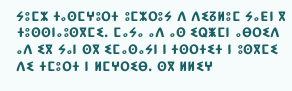ⵢⵓⵎⵣ ⵜⴰⵙⵎⵖⵓⵔⵜ ⵓⵎⵣⵔⵓⵢ ⴷ ⴷⵉⵒⵍⵓⵎ ⵢⴰⴹⵏ ⴳ ⵜⵓⵙⵙⵏⴰⵓⵙⴳⵎⵉ. ⵎⴰⵢⴰ ⴰⴷ ⴰⵙ ⵉⵕⵥⵎⵏ ⴰⴱⵔⵉⴷ ⴰⴷ ⵉⴳ ⵢⴰⵏ ⵙⴳ ⵉⵎⴰⵙⴰⵢⵏ ⵏ ⵜⵙⵔⵜⵉⵜ ⵏ ⵓⵙⴳⵎⵉ ⴷⵉ ⵜⵎⵓⵔⵜ ⵏ ⵍⵎⵖⵔⵉⴱ. ⵙⴳ ⵍⵍⵉⵖ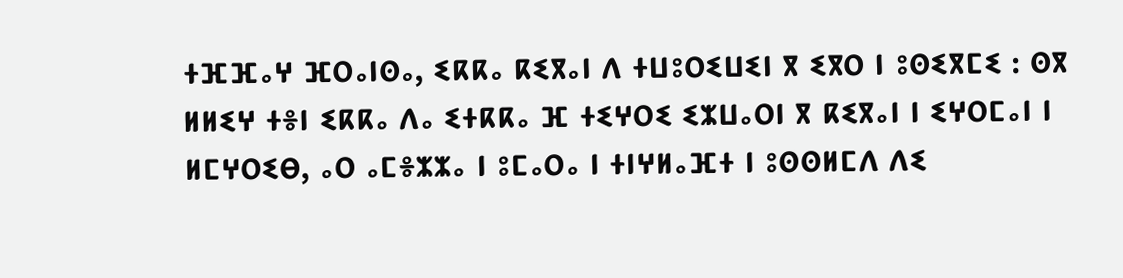ⵜⴼⴼⴰⵖ ⴼⵔⴰⵏⵙⴰ, ⵉⴽⴽⴰ ⴽⵉⴳⴰⵏ ⴷ ⵜⵡⵓⵔⵉⵡⵉⵏ ⴳ ⵉⴳⵔ ⵏ ⵓⵙⵉⴳⵎⵉ : ⵙⴳ ⵍⵍⵉⵖ ⵜⴻⵏ ⵉⴽⴽⴰ ⴷⴰ ⵉⵜⴽⴽⴰ ⴼ ⵜⵉⵖⵔⵉ ⵉⵣⵡⴰⵔⵏ ⴳ ⴽⵉⴳⴰⵏ ⵏ ⵉⵖⵔⵎⴰⵏ ⵏ ⵍⵎⵖⵔⵉⴱ, ⴰⵔ ⴰⵎⴻⵣⵣⴰ ⵏ ⵓⵎⴰⵔⴰ ⵏ ⵜⵏⵖⵍⴰⴼⵜ ⵏ ⵓⵙⵙⵍⵎⴷ ⴷⵉ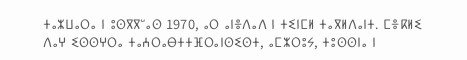ⵜⴰⵣⵡⴰⵔⴰ ⵏ ⵓⵙⴳⴳⵯⴰⵙ 1970, ⴰⵔ ⴰⵏⴻⴷⴰⴷ ⵏ ⵜⵉⵏⵎⵍ ⵜⴰⴳⵍⴷⴰⵏⵜ. ⵎⴻⴽⵍⵉ ⴷⴰⵖ ⵉⵙⵙⵖⵔⴰ ⵜⴰⵄⵔⴰⴱⵜⵜⴼⵔⴰⵏⵙⵉⵙⵜ, ⴰⵎⵣⵔⵓⵢ, ⵜⵓⵙⵙⵏⴰ ⵏ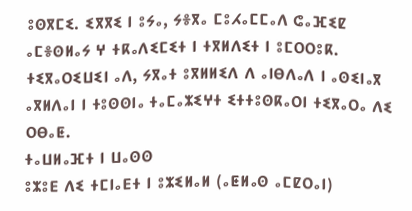ⵓⵙⴳⵎⵉ. ⵉⴳⴳⵉ ⵏ ⵓⵢⴰ, ⵢⴻⴳⴰ ⵎⵓⵃⴰⵎⵎⴰⴷ ⵛⴰⴼⵉⵇ ⴰⵎⴻⵙⵍⴰⵢ ⵖ ⵜⴽⴰⴷⵉⵎⵉⵜ ⵏ ⵜⴳⵍⴷⵉⵜ ⵏ ⵓⵎⵔⵔⵓⴽ. ⵜⵉⴳⴰⵔⵉⵡⵉⵏ ⴰⴷ, ⵢⴳⴰⵜ ⵓⴳⵍⵍⵉⴷ ⴷ ⴰⵏⴱⴷⴰⴷ ⵏ ⴰⵙⵉⵏⴰⴳ ⴰⴳⵍⴷⴰⵏ ⵏ ⵜⵓⵙⵙⵏⴰ ⵜⴰⵎⴰⵣⵉⵖⵜ ⵉⵜⵜⵓⵙⴽⴰⵔⵏ ⵜⵉⴳⴰⵔⴰ ⴷⵉ ⵔⴱⴰⵟ.
ⵜⴰⵡⵍⴰⴼⵜ ⵏ ⵡⴰⵙⵙ
ⵓⵣⵓⴹ ⴷⵉ ⵜⵎⵏⴰⴹⵜ ⵏ ⵓⵣⵉⵍⴰⵍ (ⴰⵟⵍⴰⵙ ⴰⵎⵇⵔⴰⵏ)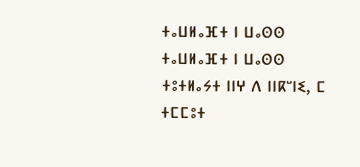ⵜⴰⵡⵍⴰⴼⵜ ⵏ ⵡⴰⵙⵙ
ⵜⴰⵡⵍⴰⴼⵜ ⵏ ⵡⴰⵙⵙ
ⵜⵓⵜⵍⴰⵢⵜ ⵏⵏⵖ ⴷ ⵏⵏⴽⵯⵏⵉ, ⵎ ⵜⵎⵎⵓⵜ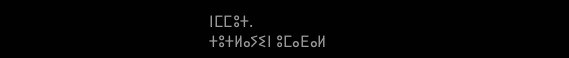ⵏⵎⵎⵓⵜ.
ⵜⵓⵜⵍⴰⵢⵉⵏ ⵓⵎⴰⴹⴰⵍ